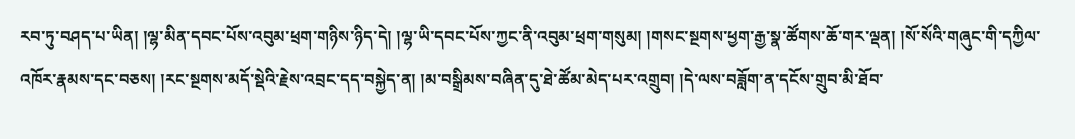རབ་ཏུ་བཤད་པ་ཡིན། །ལྷ་མིན་དབང་པོས་འབུམ་ཕྲག་གཉིས་ཉིད་དེ། །ལྷ་ཡི་དབང་པོས་ཀྱང་ནི་འབུམ་ཕྲག་གསུམ། །གསང་སྔགས་ཕྱག་རྒྱ་སྣ་ཚོགས་ཆོ་གར་ལྡན། །སོ་སོའི་གཞུང་གི་དཀྱིལ་འཁོར་རྣམས་དང་བཅས། །རང་སྔགས་མདོ་སྡེའི་རྗེས་འབྲང་དད་བསྐྱེད་ན། །མ་བསྒྲིམས་བཞིན་དུ་ཐེ་ཚོམ་མེད་པར་འགྲུབ། །དེ་ལས་བཟློག་ན་དངོས་གྲུབ་མི་ཐོབ་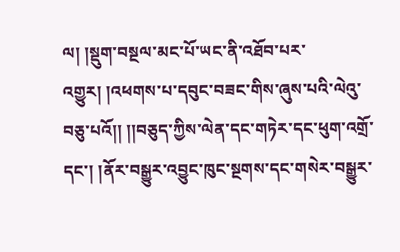ལ། །སྡུག་བསྔལ་མང་པོ་ཡང་ནི་འཐོབ་པར་འགྱུར། །འཕགས་པ་དབུང་བཟང་གིས་ཞུས་པའི་ལེའུ་བཅུ་པའོ།། །།བཅུད་ཀྱིས་ལེན་དང་གཏེར་དང་ཕུག་འགྲོ་དང་། །ནོར་བསྒྱུར་འབྱུང་ཁུང་སྔགས་དང་གསེར་བསྒྱུར་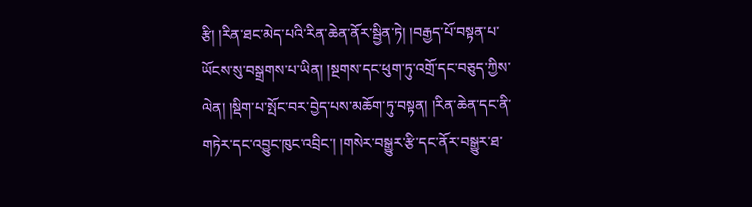རྩི། །རིན་ཐང་མེད་པའི་རིན་ཆེན་ནོར་སྦྱིན་ཏེ། །བརྒྱད་པོ་བསྟན་པ་ཡོངས་སུ་བསྒྲགས་པ་ཡིན། །སྔགས་དང་ཕུག་ཏུ་འགྲོ་དང་བཅུད་ཀྱིས་ལེན། །སྡིག་པ་སྤོང་བར་བྱེད་པས་མཆོག་ཏུ་བསྟན། །རིན་ཆེན་དང་ནི་གཏེར་དང་འབྱུང་ཁུང་འབྲིང་། །གསེར་བསྒྱུར་རྩི་དང་ནོར་བསྒྱུར་ཐ་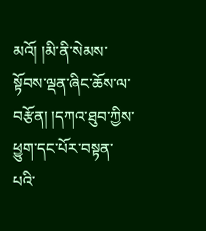མའོ། །མི་ནི་སེམས་སྟོབས་ལྡན་ཞིང་ཆོས་ལ་བརྩོན། །དཀའ་ཐུབ་ཀྱིས་ཕྱུག་དང་པོར་བསྟན་པའི་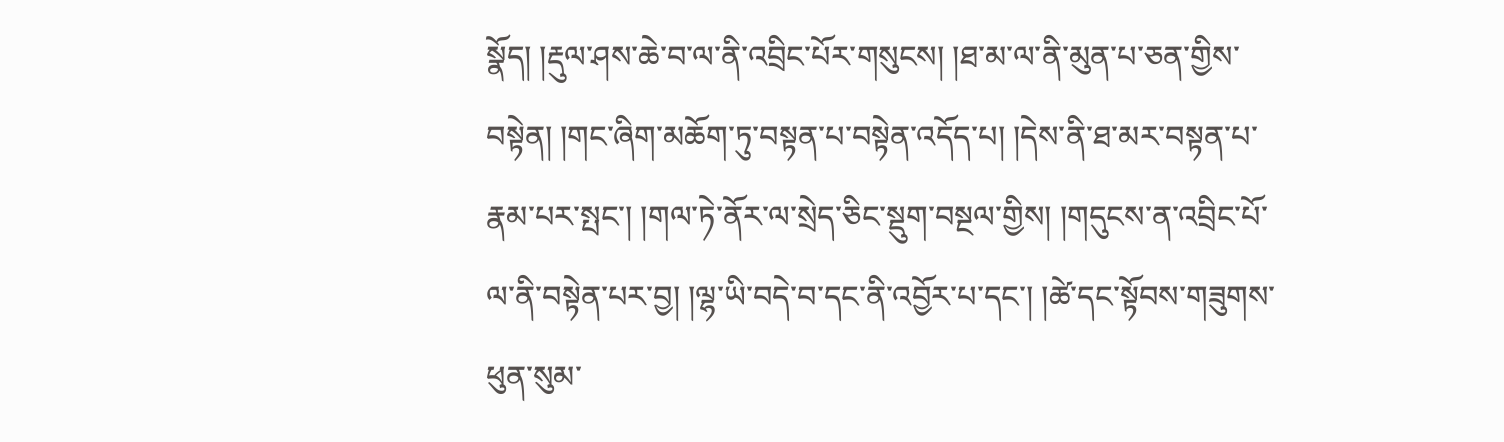སྣོད། །རྡུལ་ཤས་ཆེ་བ་ལ་ནི་འབྲིང་པོར་གསུངས། །ཐ་མ་ལ་ནི་མུན་པ་ཅན་གྱིས་བསྟེན། །གང་ཞིག་མཆོག་ཏུ་བསྟན་པ་བསྟེན་འདོད་པ། །དེས་ནི་ཐ་མར་བསྟན་པ་རྣམ་པར་སྤང་། །གལ་ཏེ་ནོར་ལ་སྲེད་ཅིང་སྡུག་བསྔལ་གྱིས། །གདུངས་ན་འབྲིང་པོ་ལ་ནི་བསྟེན་པར་བྱ། །ལྷ་ཡི་བདེ་བ་དང་ནི་འབྱོར་པ་དང་། །ཚེ་དང་སྟོབས་གཟུགས་ཕུན་སུམ་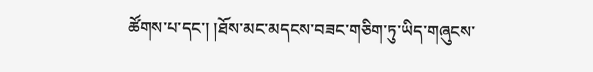ཚོགས་པ་དང་། །ཐོས་མང་མདངས་བཟང་གཅིག་ཏུ་ཡིད་གཞུངས་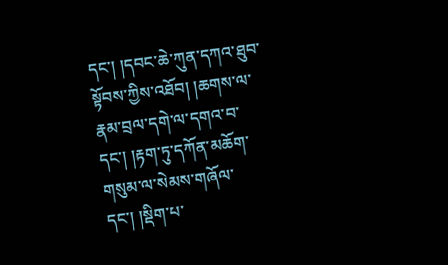དང་། །དབང་ཆེ་ཀུན་དཀའ་ཐུབ་སྟོབས་ཀྱིས་འཐོབ། །ཆགས་ལ་རྣམ་བྲལ་དགེ་ལ་དགའ་བ་དང་། །རྟག་ཏུ་དཀོན་མཆོག་གསུམ་ལ་སེམས་གཞོལ་དང་། །སྡིག་པ་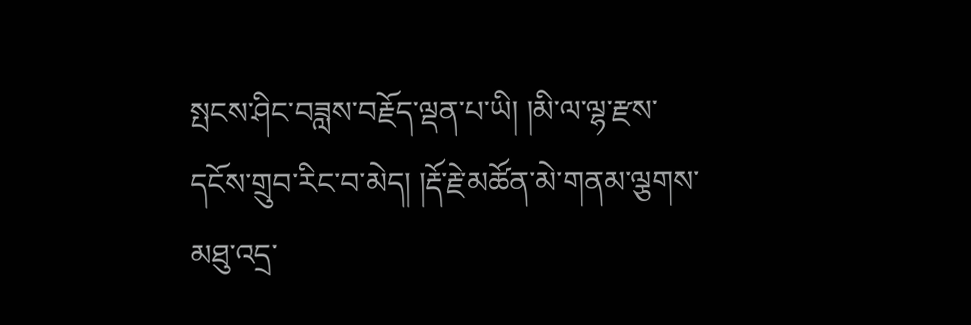སྤངས་ཤིང་བཟླས་བརྗོད་ལྡན་པ་ཡི། །མི་ལ་ལྷ་རྫས་དངོས་གྲུབ་རིང་བ་མེད། །རྡོ་རྗེ་མཚོན་མེ་གནམ་ལྕགས་མཐུ་འདྲ་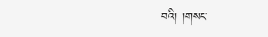བའི། །གསང་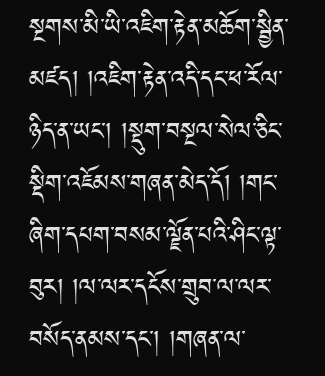སྔགས་མི་ཡི་འཇིག་རྟེན་མཆོག་སྦྱིན་མཛད། །འཇིག་རྟེན་འདི་དང་ཕ་རོལ་ཉིད་ན་ཡང་། །སྡུག་བསྔལ་སེལ་ཅིང་སྡིག་འཇོམས་གཞན་མེད་དོ། །གང་ཞིག་དཔག་བསམ་ལྗོན་པའི་ཤིང་ལྟ་བུར། །ལ་ལར་དངོས་གྲུབ་ལ་ལར་བསོད་ནམས་དང་། །གཞན་ལ་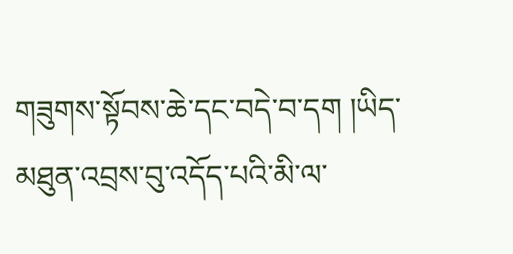གཟུགས་སྟོབས་ཆེ་དང་བདེ་བ་དག །ཡིད་མཐུན་འབྲས་བུ་འདོད་པའི་མི་ལ་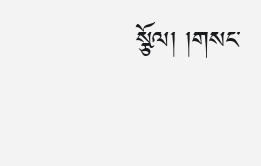སྩོལ། །གསང་